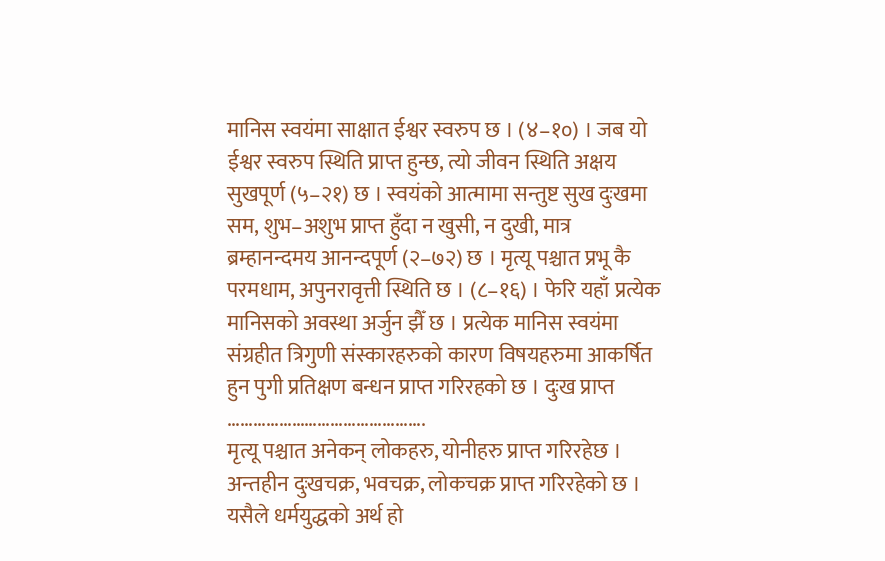मानिस स्वयंमा साक्षात ईश्वर स्वरुप छ । (४–१०) । जब यो ईश्वर स्वरुप स्थिति प्राप्त हुन्छ, त्यो जीवन स्थिति अक्षय सुखपूर्ण (५–२१) छ । स्वयंको आत्मामा सन्तुष्ट सुख दुःखमा सम, शुभ–अशुभ प्राप्त हुँदा न खुसी, न दुखी, मात्र ब्रम्हानन्दमय आनन्दपूर्ण (२–७२) छ । मृत्यू पश्चात प्रभू कै परमधाम, अपुनरावृत्ती स्थिति छ । (८–१६) । फेरि यहाँ प्रत्येक मानिसको अवस्था अर्जुन झैँ छ । प्रत्येक मानिस स्वयंमा संग्रहीत त्रिगुणी संस्कारहरुको कारण विषयहरुमा आकर्षित हुन पुगी प्रतिक्षण बन्धन प्राप्त गरिरहको छ । दुःख प्राप्त ……………………………………….
मृत्यू पश्चात अनेकन् लोकहरु, योनीहरु प्राप्त गरिरहेछ । अन्तहीन दुःखचक्र, भवचक्र, लोकचक्र प्राप्त गरिरहेको छ ।
यसैले धर्मयुद्धको अर्थ हो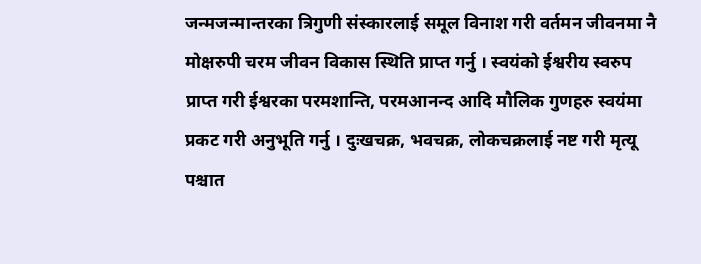जन्मजन्मान्तरका त्रिगुणी संस्कारलाई समूल विनाश गरी वर्तमन जीवनमा नै मोक्षरुपी चरम जीवन विकास स्थिति प्राप्त गर्नु । स्वयंको ईश्वरीय स्वरुप प्राप्त गरी ईश्वरका परमशान्ति, परमआनन्द आदि मौलिक गुणहरु स्वयंमा प्रकट गरी अनुभूति गर्नु । दुःखचक्र, भवचक्र, लोकचक्रलाई नष्ट गरी मृत्यू पश्चात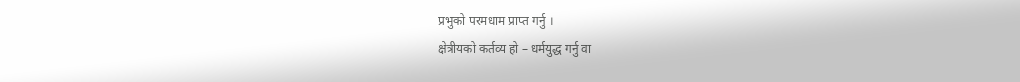प्रभुको परमधाम प्राप्त गर्नु ।
क्षेत्रीयको कर्तव्य हो – धर्मयुद्ध गर्नु वा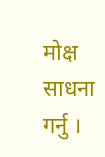मोक्ष साधना गर्नु ।